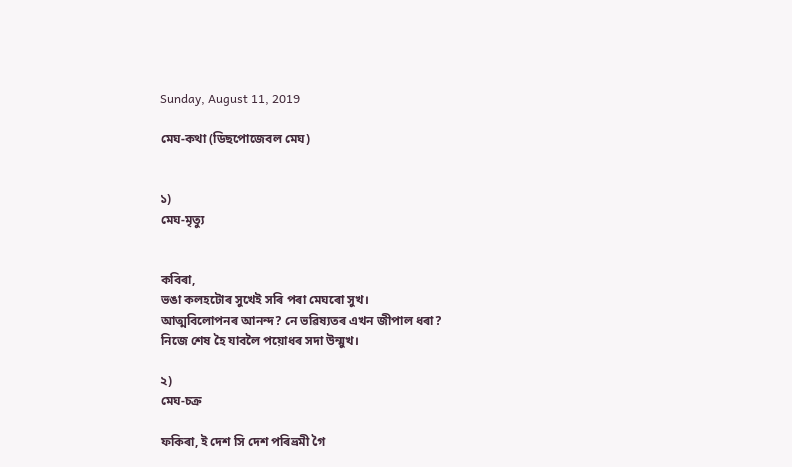Sunday, August 11, 2019

মেঘ-কথা (ডিছপোজেবল মেঘ)


১)
মেঘ-মৃত্যু


কবিৰা,
ভঙা কলহটোৰ সুখেই সৰি পৰা মেঘৰো সুখ।
আত্মবিলোপনৰ আনন্দ? নে ভৱিষ্যতৰ এখন জীপাল ধৰা?
নিজে শেষ হৈ যাবলৈ পয়োধৰ সদা উন্মুখ।

২)
মেঘ-চক্ৰ

ফকিৰা, ই দেশ সি দেশ পৰিভ্ৰমী গৈ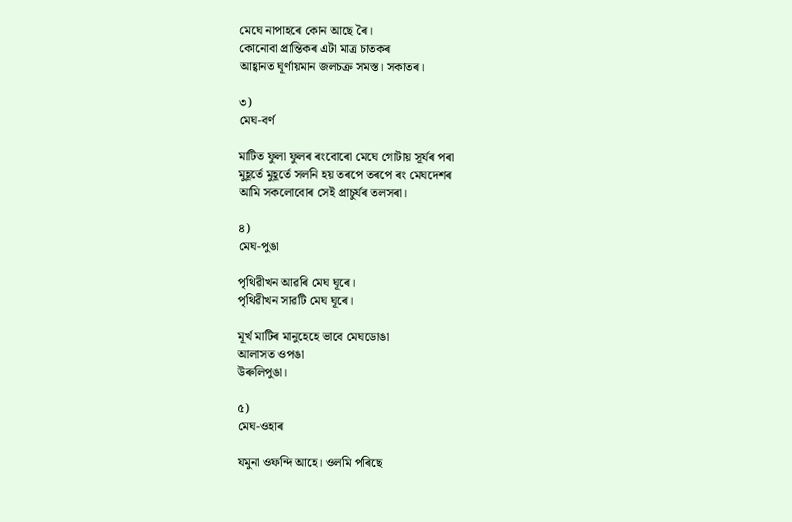মেঘে নাপাহৰে কোন আছে ৰৈ।
কোনোবা প্ৰান্তিকৰ এটা মাত্ৰ চাতকৰ
আহ্বানত ঘূৰ্ণায়মান জলচক্ৰ সমস্ত। সকাতৰ।

৩)
মেঘ-বৰ্ণ

মাটিত ফুলা ফুলৰ ৰংবোৰো মেঘে গোটায় সূৰ্যৰ পৰা
মুহূৰ্তে মুহূৰ্তে সলনি হয় তৰপে তৰপে ৰং মেঘদেশৰ
আমি সকলোবোৰ সেই প্ৰাচুৰ্যৰ তলসৰা।

৪)
মেঘ-পুঙা

পৃথিৱীখন আৱৰি মেঘ ঘূৰে।
পৃথিৱীখন সাৱটি মেঘ ঘূৰে।

মূৰ্খ মাটিৰ মানুহেহে ভাবে মেঘডোঙা
আলাসত ওপঙা
উৰুলিপুঙা।

৫)
মেঘ-ওহাৰ

যমুনা ওফন্দি আহে। ওলমি পৰিছে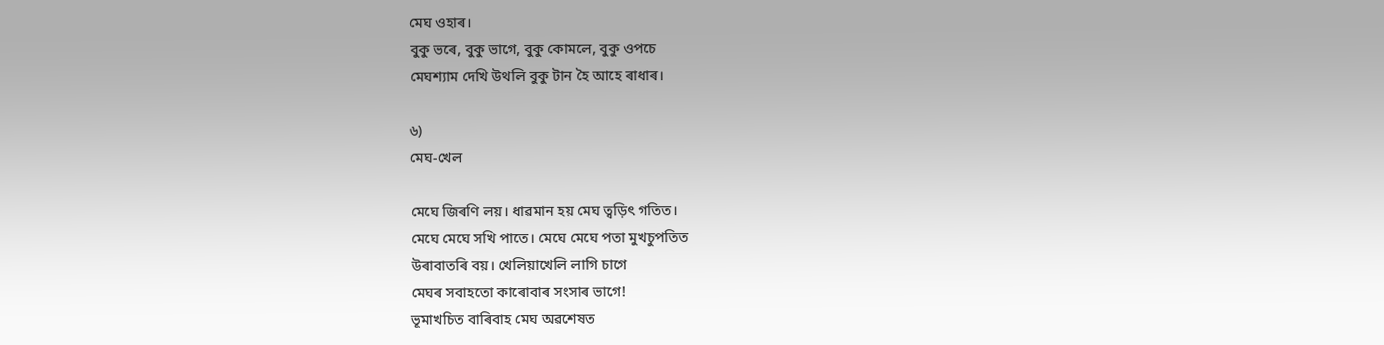মেঘ ওহাৰ।
বুকু ভৰে, বুকু ভাগে, বুকু কোমলে, বুকু ওপচে
মেঘশ্যাম দেখি উথলি বুকু টান হৈ আহে ৰাধাৰ।

৬)
মেঘ-খেল

মেঘে জিৰণি লয়। ধাৱমান হয় মেঘ ত্বড়িৎ গতিত।
মেঘে মেঘে সখি পাতে। মেঘে মেঘে পতা মুখচুপতিত
উৰাবাতৰি বয়। খেলিয়াখেলি লাগি চাগে
মেঘৰ সবাহতো কাৰোবাৰ সংসাৰ ভাগে!
ভূমাখচিত বাৰিবাহ মেঘ অৱশেষত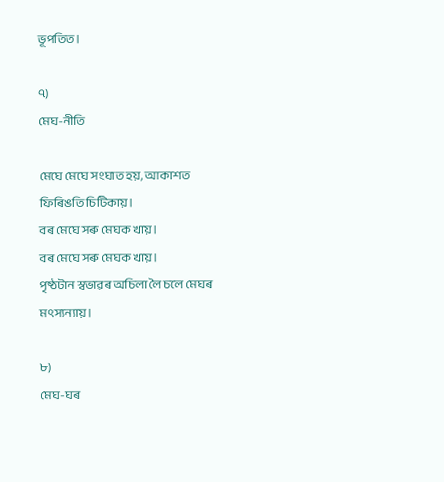ভূপতিত।

৭)
মেঘ-নীতি

মেঘে মেঘে সংঘাত হয়, আকাশত ফিৰিঙতি চিটিকায়।
বৰ মেঘে সৰু মেঘক খায়।
বৰ মেঘে সৰু মেঘক খায়।
পৃষ্ঠটান স্বভাৱৰ অচিলা লৈ চলে মেঘৰ মৎস্যন্যায়।

৮)
মেঘ-ঘৰ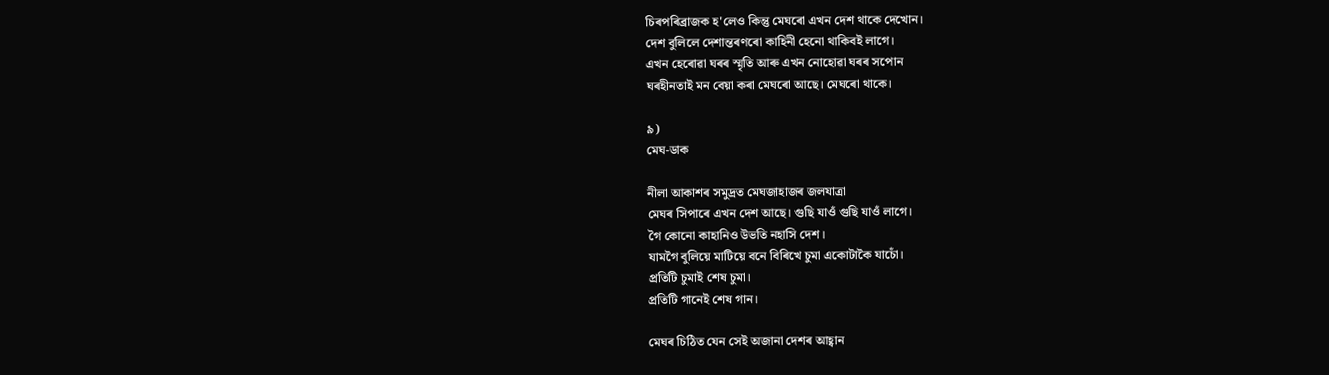চিৰপৰিব্ৰাজক হ'লেও কিন্তু মেঘৰো এখন দেশ থাকে দেখোন।
দেশ বুলিলে দেশান্তৰণৰো কাহিনী হেনো থাকিবই লাগে।
এখন হেৰোৱা ঘৰৰ স্মৃতি আৰু এখন নোহোৱা ঘৰৰ সপোন
ঘৰহীনতাই মন বেয়া কৰা মেঘৰো আছে। মেঘৰো থাকে।

৯)
মেঘ-ডাক

নীলা আকাশৰ সমুদ্ৰত মেঘজাহাজৰ জলযাত্ৰা
মেঘৰ সিপাৰে এখন দেশ আছে। গুছি যাওঁ গুছি যাওঁ লাগে।
গৈ কোনো কাহানিও উভতি নহাসি দেশ।
যামগৈ বুলিয়ে মাটিয়ে বনে বিৰিখে চুমা একোটাকৈ যাচোঁ।
প্ৰতিটি চুমাই শেষ চুমা।
প্ৰতিটি গানেই শেষ গান।

মেঘৰ চিঠিত যেন সেই অজানা দেশৰ আহ্বান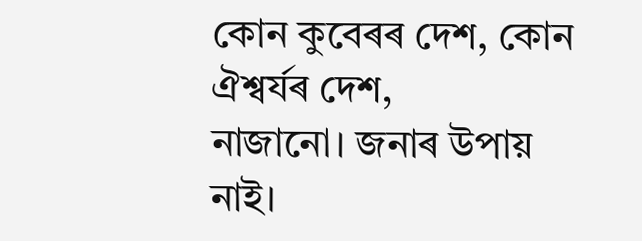কোন কুবেৰৰ দেশ, কোন ঐশ্বৰ্যৰ দেশ,
নাজানো। জনাৰ উপায় নাই।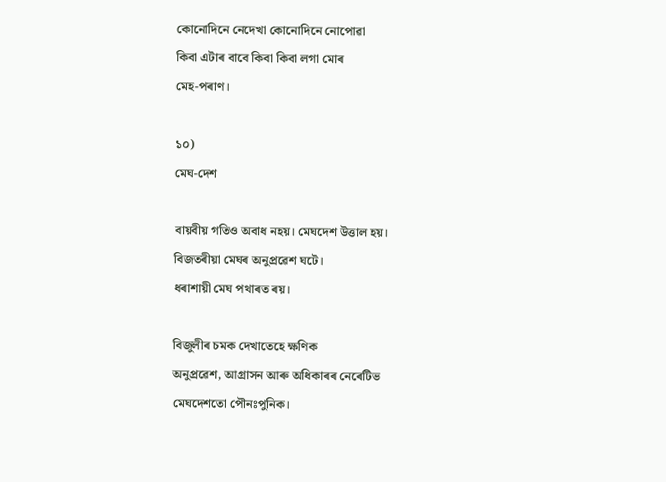কোনোদিনে নেদেখা কোনোদিনে নোপোৱা
কিবা এটাৰ বাবে কিবা কিবা লগা মোৰ
মেহ-পৰাণ।

১০)
মেঘ-দেশ

বায়বীয় গতিও অবাধ নহয়। মেঘদেশ উত্তাল হয়।
বিজতৰীয়া মেঘৰ অনুপ্ৰৱেশ ঘটে।
ধৰাশায়ী মেঘ পথাৰত ৰয়।

বিজুলীৰ চমক দেখাতেহে ক্ষণিক
অনুপ্ৰৱেশ, আগ্ৰাসন আৰু অধিকাৰৰ নেৰেটিভ
মেঘদেশতো পৌনঃপুনিক।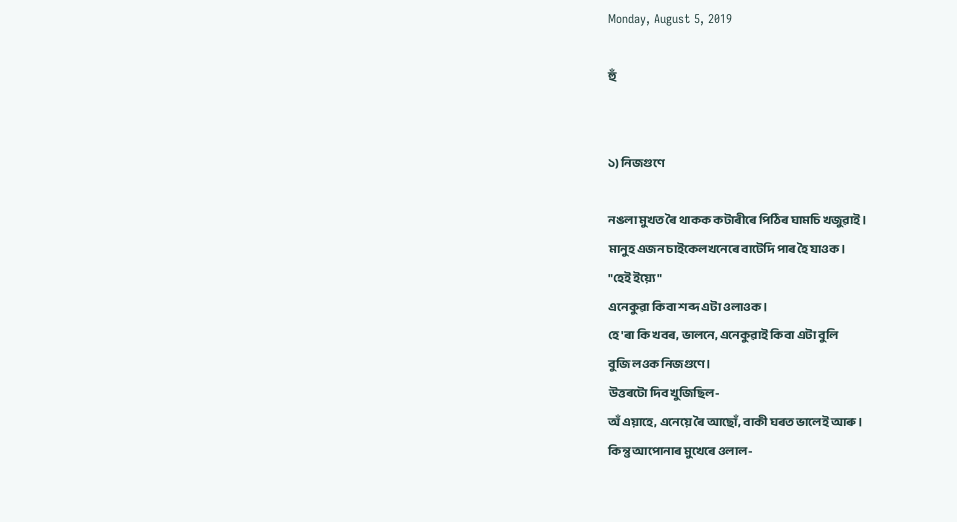Monday, August 5, 2019

হুঁ‌


১) নিজগুণে

নঙলা মুখত ৰৈ থাকক কটাৰীৰে পিঠিৰ ঘামচি খজুৱাই।
মানুহ এজন চাইকেলখনেৰে বাটেদি পাৰ হৈ যাওক।
"হেই ইয়্যে"
এনেকুৱা কিবা শব্দ এটা ওলাওক।
হে'ৰা কি খবৰ, ভালনে, এনেকুৱাই কিবা এটা বুলি
বুজি লওক নিজগুণে।
উত্তৰটো দিব খুজিছিল-
অঁ‌ এয়াহে, এনেয়ে ৰৈ আছোঁ‌, বাকী ঘৰত ভালেই আৰু।
কিন্তু আপোনাৰ মুখেৰে ওলাল-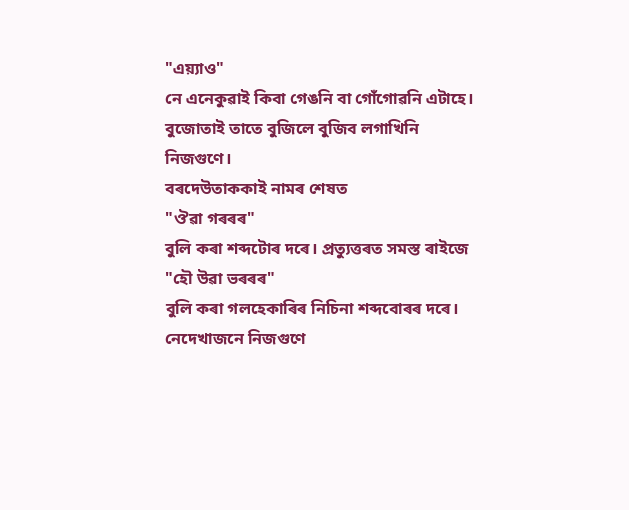"এয়্যাও"
নে এনেকুৱাই কিবা গেঙনি বা গোঁ‌গোৱনি এটাহে।
বুজোতাই তাতে বুজিলে বুজিব লগাখিনি
নিজগুণে।
বৰদেউতাককাই নামৰ শেষত
"ঔৱা গৰৰৰ"
বুলি কৰা শব্দটোৰ দৰে। প্ৰত্যুত্তৰত সমস্ত ৰাইজে
"হৌ উৱা ভৰৰৰ"
বুলি কৰা গলহেকাৰিৰ নিচিনা শব্দবোৰৰ দৰে।
নেদেখাজনে নিজগুণে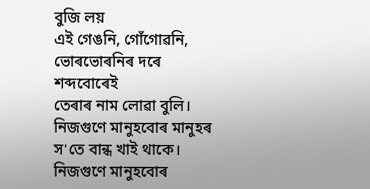বুজি লয়
এই গেঙনি, গোঁ‌গোৱনি, ভোৰভোৰনিৰ দৰে শব্দবোৰেই
তেৰাৰ নাম লোৱা বুলি।
নিজগুণে মানুহবোৰ মানুহৰ স'তে বান্ধ খাই থাকে।
নিজগুণে মানুহবোৰ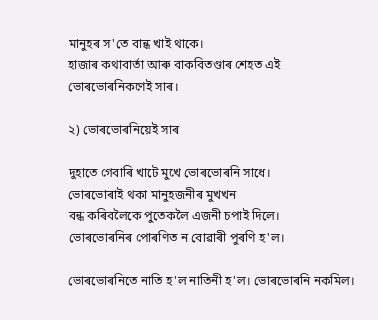মানুহৰ স'তে বান্ধ খাই থাকে।
হাজাৰ কথাবাৰ্তা আৰু বাকবিতণ্ডাৰ শেহত এই
ভোৰভোৰনিকণেই সাৰ।

২) ভোৰভোৰনিয়েই সাৰ

দুহাতে গেবাৰি খাটে মুখে ভোৰভোৰনি সাধে।
ভোৰভোৰাই থকা মানুহজনীৰ মুখখন
বন্ধ কৰিবলৈকে পুতেকলৈ এজনী চপাই দিলে।
ভোৰভোৰনিৰ পোৰণিত ন বোৱাৰী পুৰণি হ'ল।

ভোৰভোৰনিতে নাতি হ'ল নাতিনী হ'ল। ভোৰভোৰনি নকমিল।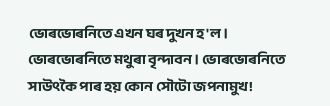ভোৰভোৰনিতে এখন ঘৰ দুখন হ'ল।
ভোৰভোৰনিতে মথুৰা বৃন্দাবন। ভোৰভোৰনিতে
সাউৎকৈ পাৰ হয় কোন সৌটো জপনামুখ!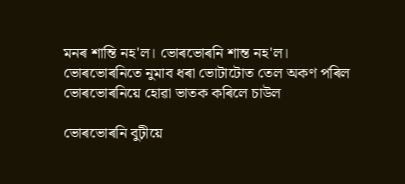মনৰ শান্তি নহ'ল। ভোৰভোৰনি শান্ত নহ'ল।
ভোৰভোৰনিতে নুমাব ধৰা ভোটাটোত তেল অকণ পৰিল
ভোৰভোৰনিয়ে হোৱা ভাতক কৰিলে চাউল

ভোৰভোৰনি বুঢ়ীয়ে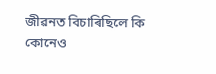জীৱনত বিচাৰিছিলে কি
কোনেও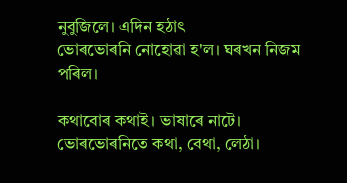নুবুজিলে। এদিন হঠাৎ
ভোৰভোৰনি নোহোৱা হ'ল। ঘৰখন নিজম পৰিল।

কথাবোৰ কথাই। ভাষাৰে নাটে।
ভোৰভোৰনিতে কথা, বেথা, লেঠা।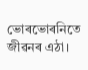ভোৰভোৰনিতে
জীৱনৰ এঠা।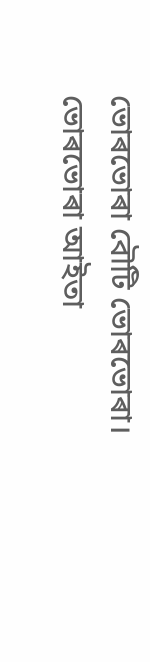ভোৰভোৰা বৌটি ভোৰভোৰা।
ভোৰভোৰা আইতা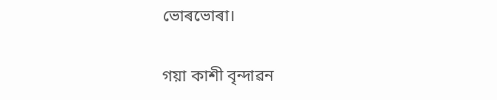ভোৰভোৰা।

গয়া কাশী বৃন্দাৱন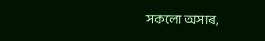সকলো অসাৰ,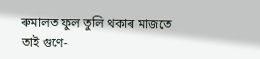ৰুমালত ফুল তুলি থকাৰ মাজতে তাই গুণে-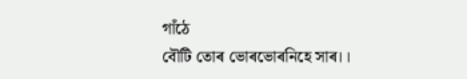গাঁ‌ঠে
বৌটি তোৰ ভোৰভোৰনিহে সাৰ।।